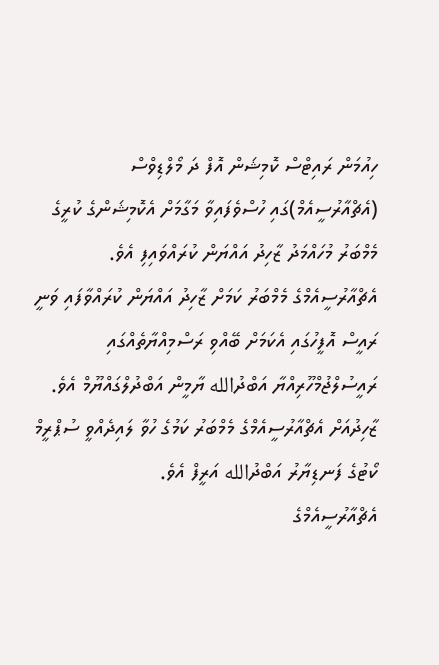ހިއުމަން ރައިޓްސް ކޮމިޝަން އޮފް ދަ މޯލްޑިވްސް (އެޗްއާރުސީއެމް)ގައި ހުސްވެފައިވާ މަގާމަށް އެކޮމިޝަންގެ ކުރީގެ މެމްބަރު މުހައްމަދު ޒާހިދު އައްޔަން ކުރައްވައިފި އެވެ.
އެޗްއާރުސީއެމްގެ މެމްބަރު ކަމަށް ޒާހިދު އައްޔަން ކުރައްވާފައި ވަނީ ރައީސް އޮފީހުގައި އެކަމަށް ބޭއްވި ރަސްމިއްޔާތެއްގައި ރައީސުލްޖުމްހޫރިއްޔާ އަބްދުالله ޔާމީން އަބްދުލްގައްޔޫމް އެވެ. ޒާހިދުއަށް އެޗްއާރުސީއެމްގެ މެމްބަރު ކަމުގެ ހުވާ ލައިދެއްވީ ސުޕްރީމް ކޯޓުގެ ފަނޑިޔާރު އަބްދުالله އަރީފް އެވެ.
އެޗްއާރުސީއެމްގެ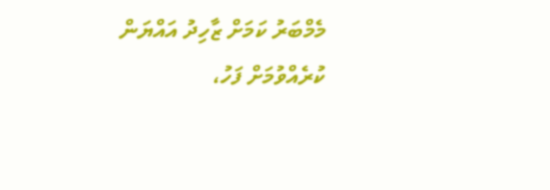މެމްބަރު ކަމަށް ޒާހިދު އައްޔަން ކުރެއްވުމަށް ފަހު،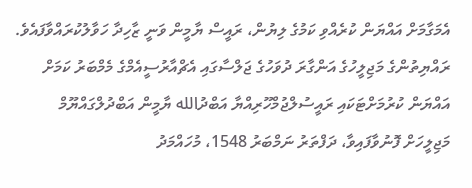އެމަގާމަށް އައްޔަން ކުރެއްވި ކަމުގެ ލިޔުން، ރައީސް ޔާމީން ވަނީ ޒާހިދާ ހަވާލުކުރައްވާފައެވެ.
ރައްޔިތުންގެ މަޖިލީހުގެ އަންގާރަ ދުވަހުގެ ޖަލްސާގައި އެޗްއާރުސީއެމްގެ މެމްބަރު ކަމަށް އައްޔަން ކުރުމަށްޓަކައި ރައީސުލްޖުމްހޫރިއްޔާ އަބްދުالله ޔާމީން އަބްދުލްގައްޔޫމް މަޖިލީހަށް ފޮނުވާފައިވާ، ދަފްތަރު ނަމްބަރު 1548، މުހައްމަދު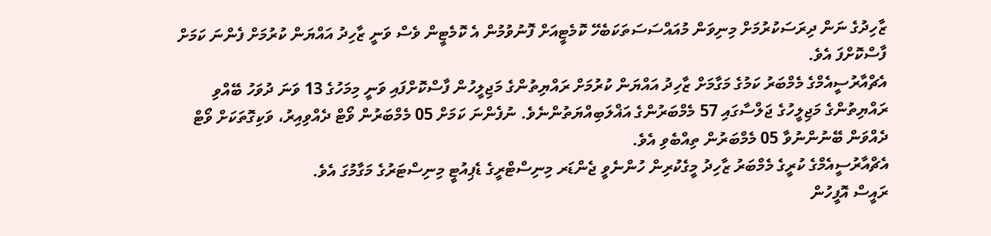ޒާހިދުގެ ނަން ދިރަސަކުރުމަށް މިނިވަން މުއައްސަސަތަކަބެހޭ ކޮމެޓީއަށް ފޮނުވުމުން އެ ކޮމެޓީން ވެސް ވަނީ ޒާހިދު އައްޔަން ކުރުމަށް ފެންނަ ކަމަށް ފާސްކޮށްފަ އެވެ.
އެޗްއާރުސީއެމްގެ މެމްބަރު ކަމުގެ މަގާމަށް ޒާހިދު އައްޔަން ކުރުމަށް ރައްޔިތުންގެ މަޖިލީހުން ފާސްކޮށްފައި ވަނީ މިމަހުގެ 13 ވަނަ ދުވަހު ބޭއްވި ރައްޔިތުންގެ މަޖިލީހުގެ ޖަލްސާގައި 57 މެމްބަރުންގެ އަޣްލަބިއްޔަތުންނެވެ. ނުފެންނަ ކަމަށް 05 މެމްބަރުން ވޯޓް ދެއްވިއިރު، ވަކިގޮތަކަށް ވޯޓް ދެއްވަން ބޭނުންނުވާ 05 މެމްބަރުން ތިއްބެވި އެވެ.
އެޗްއާރުސީއެމްގެ ކުރީގެ މެމްބަރު ޒާހިދު މީގެކުރިން ހުންނެވީ ޖެންޑަރ މިނިސްޓްރީގެ ޑެޕިއުޓީ މިނިސްޓަރުގެ މަގާމުގަ އެވެ.
ރައީސް އޮފީހުން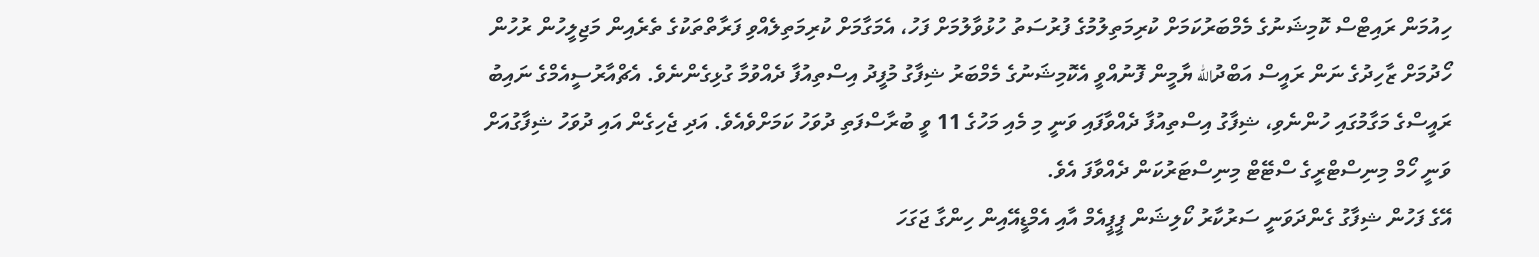ހިއުމަން ރައިޓްސް ކޮމިޝަނުގެ މެމްބަރުކަމަށް ކުރިމަތިލުމުގެ ފުރުސަތު ހުޅުވާލުމަށް ފަހު، އެމަގާމަށް ކުރިމަތިލެއްވި ފަރާތްތަކުގެ ތެރެއިން މަޖިލީހުން ރުހުން ހޯދުމަށް ޒާހިދުގެ ނަން ރައީސް އަބްދުالله ޔާމީން ފޮނުއްވީ އެކޮމިޝަނުގެ މެމްބަރު ޝިފާގު މުފީދު އިސްތިއުފާ ދެއްވުމާ ގުޅިގެންނެވެ. އެޗްއާރުސީއެމްގެ ނައިބު ރައީސްގެ މަގާމުގައި ހުންނެވި، ޝިފާގު އިސްތިއުފާ ދެއްވާފައި ވަނީ މި މެއި މަހުގެ 11 ވީ ބުރާސްފަތި ދުވަހު ކަމަށްވެއެވެ. އަދި ޖެހިގެން އައި ދުވަހު ޝިފާގުއަށް ވަނީ ހޯމް މިނިސްޓްރީގެ ސްޓޭޓް މިނިސްޓަރުކަން ދެއްވާފަ އެވެ.
އޭގެ ފަހުން ޝިފާގު ގެންދަވަނީ ސަރުކާރު ކޯލިޝަން ޕީޕީއެމް އާއި އެމްޑީއޭއިން ހިންގާ ޖަގަހަ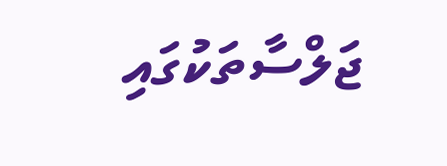ޖަލްސާތަކުގައި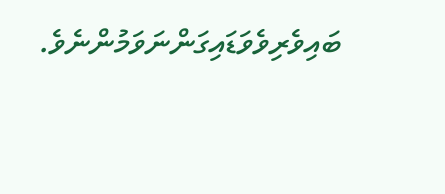ބައިވެރިވެވަޑައިގަންނަވަމުންނެވެ.